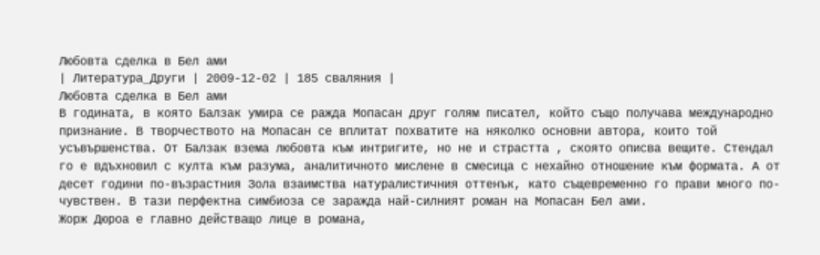Любовта сделка в Бел ами
| Литература_Други | 2009-12-02 | 185 сваляния |
Любовта сделка в Бел ами
В годината, в която Балзак умира се ражда Мопасан друг голям писател, който също получава международно признание. В творчеството на Мопасан се вплитат похватите на няколко основни автора, които той усъвършенства. От Балзак взема любовта към интригите, но не и страстта , скоято описва вещите. Стендал го е вдъхновил с култа към разума, аналитичното мислене в смесица с нехайно отношение към формата. А от десет години по-възрастния Зола взаимства натуралистичния оттенък, като същевременно го прави много по- чувствен. В тази перфектна симбиоза се заражда най-силният роман на Мопасан Бел ами.
Жорж Дюроа е главно действащо лице в романа,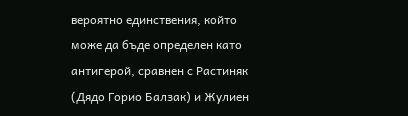вероятно единствения, който може да бъде определен като антигерой, сравнен с Растиняк (Дядо Горио Балзак) и Жулиен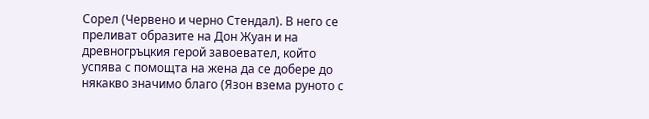Сорел (Червено и черно Стендал). В него се преливат образите на Дон Жуан и на древногръцкия герой завоевател, който успява с помощта на жена да се добере до някакво значимо благо (Язон взема руното с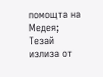помощта на Медея; Тезай излиза от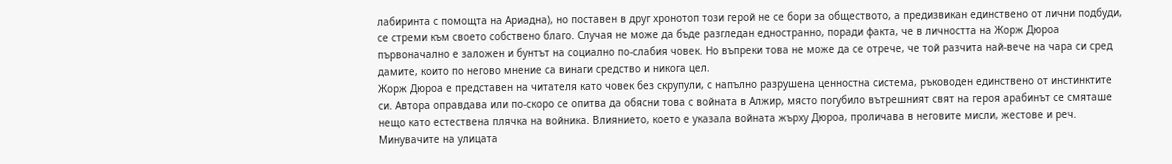лабиринта с помощта на Ариадна), но поставен в друг хронотоп този герой не се бори за обществото, а предизвикан единствено от лични подбуди, се стреми към своето собствено благо. Случая не може да бъде разгледан едностранно, поради факта, че в личността на Жорж Дюроа първоначално е заложен и бунтът на социално по-слабия човек. Но въпреки това не може да се отрече, че той разчита най-вече на чара си сред дамите, които по негово мнение са винаги средство и никога цел.
Жорж Дюроа е представен на читателя като човек без скрупули, с напълно разрушена ценностна система, ръководен единствено от инстинктите си. Автора оправдава или по-скоро се опитва да обясни това с войната в Алжир, място погубило вътрешният свят на героя арабинът се смяташе нещо като естествена плячка на войника. Влиянието, което е указала войната жърху Дюроа, проличава в неговите мисли, жестове и реч. Минувачите на улицата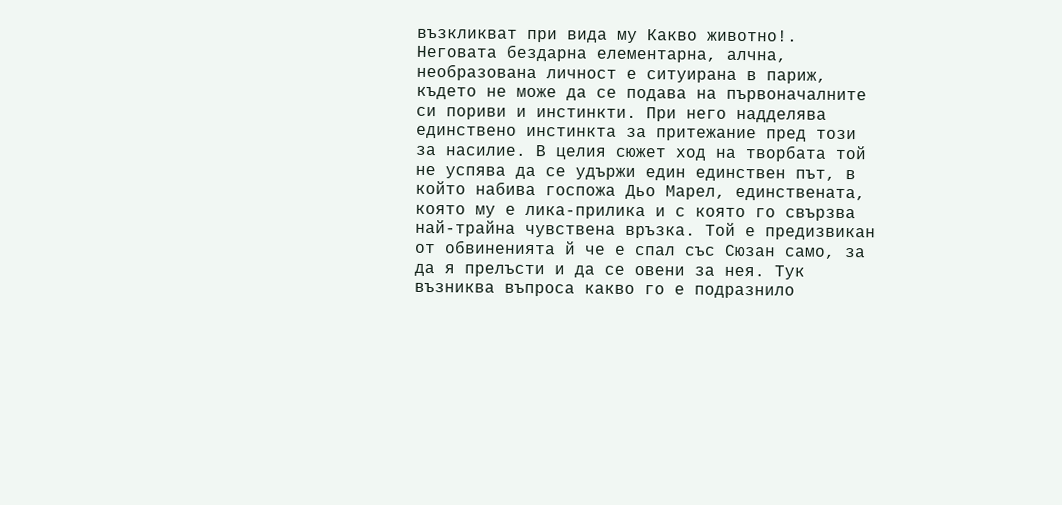възкликват при вида му Какво животно!. Неговата бездарна елементарна, алчна, необразована личност е ситуирана в париж, където не може да се подава на първоначалните си пориви и инстинкти. При него надделява единствено инстинкта за притежание пред този за насилие. В целия сюжет ход на творбата той не успява да се удържи един единствен път, в който набива госпожа Дьо Марел, единствената, която му е лика-прилика и с която го свързва най-трайна чувствена връзка. Той е предизвикан от обвиненията й че е спал със Сюзан само, за да я прелъсти и да се овени за нея. Тук възниква въпроса какво го е подразнило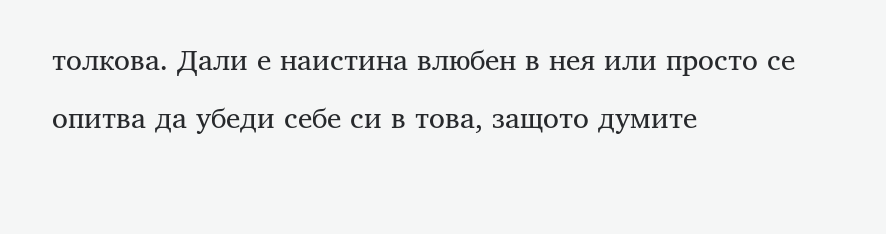толкова. Дали е наистина влюбен в нея или просто се опитва да убеди себе си в това, защото думите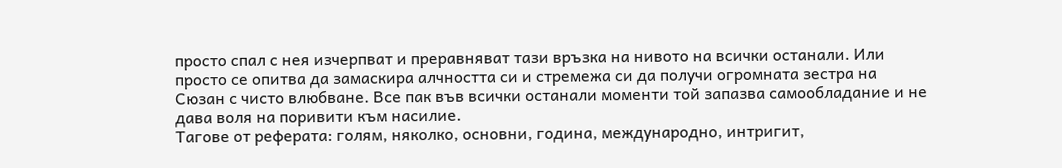просто спал с нея изчерпват и преравняват тази връзка на нивото на всички останали. Или просто се опитва да замаскира алчността си и стремежа си да получи огромната зестра на Сюзан с чисто влюбване. Все пак във всички останали моменти той запазва самообладание и не дава воля на поривити към насилие.
Тагове от реферата: голям, няколко, основни, година, международно, интригит,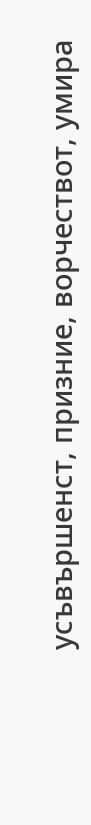усъвършенст, призние, ворчествот, умира